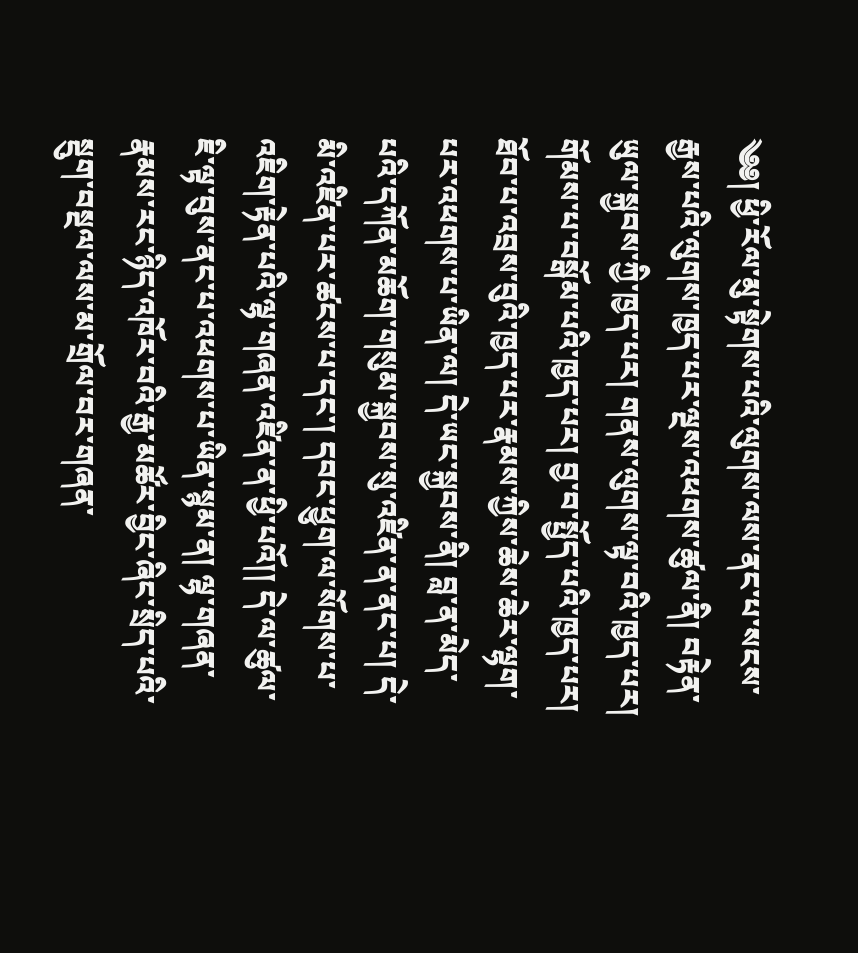༄༅། ཕྱི་རོལ་མུ་སྟེགས་པའི་ལུགས་ལས་ནང་པ་སངས་རྒྱས་པའི་ལུགས་ཁྱད་པར་ལྔས་འཕགས་ཚུལ་ནི། བརྟེན་ཡུལ་སྐྱབས་ཀྱི་ཁྱད་པར། གནས་ལུགས་ལྟ་བའི་ཁྱད་པར། གོམས་པ་བསྒོམ་པའི་ཁྱད་པར། བྱ་བ་སྤྱོད་པའི་ཁྱད་པར། ཐོབ་པ་འབྲས་བུའི་ཁྱད་པར་རྣམས་ཀྱིས་ཆེས་ཆེར་ལྷག་པར་འཕགས་པ་ཡིན་ལ། དེ་ཡང་སྐྱབས་ནི། བླ་ན་མེད་པའི་དཀོན་མཆོག་གསུམ་སྐྱབས་སུ་འཛིན་ན་ནང་པ། དེ་མི་འཛིན་པར་ཚངས་པ་དང་། དབང་ཕྱུག་ལ་སོགས་པ་འཇིག་རྟེན་པའི་ལྷ་གཞན་འཛིན་ན་ཕྱི་པའོ།། དེ་ལ་ཚུལ་ཇི་ལྟ་བུས་ནང་པ་འཕགས་པ་ཡིན་སྙམ་ན། ལྷ་གཞན་རྣམས་རང་ཉིད་འཁོར་བའི་རྒྱ་མཚོར་བྱིང་ཞིང་སྲིད་པའི་སྡུག་བསྔལ་ལས་མ་གྲོལ་བར་གཞན་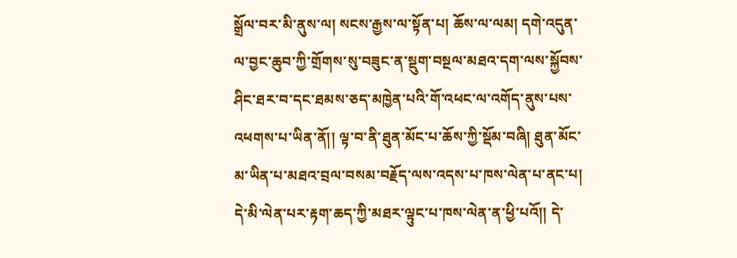སྒྲོལ་བར་མི་ནུས་ལ། སངས་རྒྱས་ལ་སྟོན་པ། ཆོས་ལ་ལམ། དགེ་འདུན་ལ་བྱང་ཆུབ་ཀྱི་གྲོགས་སུ་བཟུང་ན་སྡུག་བསྔལ་མཐའ་དག་ལས་སྐྱོབས་ཤིང་ཐར་བ་དང་ཐམས་ཅད་མཁྱེན་པའི་གོ་འཕང་ལ་འགོད་ནུས་པས་འཕགས་པ་ཡིན་ནོ།། ལྟ་བ་ནི་ཐུན་མོང་པ་ཆོས་ཀྱི་སྡོམ་བཞི། ཐུན་མོང་མ་ཡིན་པ་མཐའ་བྲལ་བསམ་བརྗོད་ལས་འདས་པ་ཁས་ལེན་པ་ནང་པ། དེ་མི་ལེན་པར་རྟག་ཆད་ཀྱི་མཐར་ལྟུང་པ་ཁས་ལེན་ན་ཕྱི་པའོ།། དེ་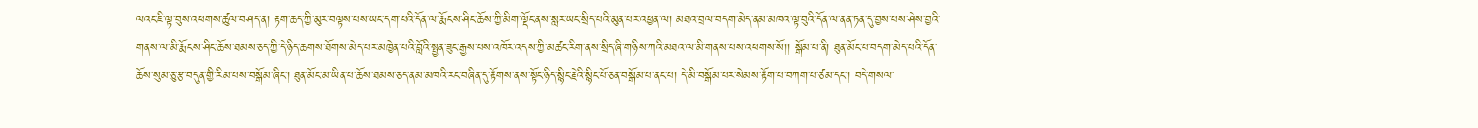ལའང་ཇི་ལྟ་བུས་འཕགས་ཚུལ་བཤད་ན། རྟག་ཆད་ཀྱི་མུར་བལྟས་པས་ཡང་དག་པའི་དོན་ལ་རྨོངས་ཤིང་ཆོས་ཀྱི་མིག་ལྡོང་ནས་སླར་ཡང་སྲིད་པའི་མུན་པར་འཕྱན་ལ། མཐའ་བྲལ་བདག་མེད་ནམ་མཁའ་ལྟ་བུའི་དོན་ལ་ནན་ཏན་དུ་བྱས་པས་ཤེས་བྱའི་གནས་ལ་མི་རྨོངས་ཤིང་ཆོས་ཐམས་ཅད་ཀྱི་དེ་ཉིད་ཆགས་ཐོགས་མེད་པར་མཁྱེན་པའི་བློའི་སྤྱན་ཟུང་རྒྱས་པས་འཁོར་འདས་ཀྱི་མཚང་རིག་ནས་སྲིད་ཞི་གཉིས་ཀའི་མཐའ་ལ་མི་གནས་པས་འཕགས་སོ།། སྒོམ་པ་ནི། ཐུན་མོང་པ་བདག་མེད་པའི་དོན་ཆོས་སུམ་ཅུ་རྩ་བདུན་གྱི་རིམ་པས་བསྒོམ་ཞིང་། ཐུན་མོང་མ་ཡིན་པ་ཆོས་ཐམས་ཅད་ནམ་མཁའི་རང་བཞིན་དུ་རྟོགས་ནས་སྟོང་ཉིད་སྙིང་རྗེའི་སྙིང་པོ་ཅན་བསྒོམ་པ་ནང་པ། དེ་མི་བསྒོམ་པར་སེམས་རྟོག་པ་བཀག་པ་ཙམ་དང་། བདེ་གསལ་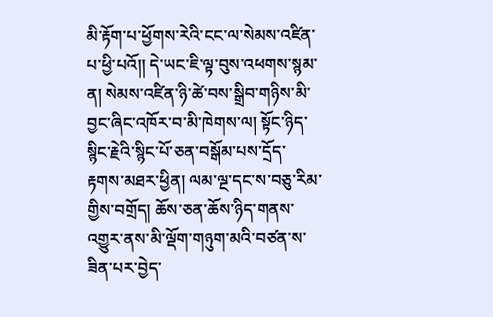མི་རྟོག་པ་ཕྱོགས་རེའི་ངང་ལ་སེམས་འཛིན་པ་ཕྱི་པའོ།། དེ་ཡང་ཇི་ལྟ་བུས་འཕགས་སྙམ་ན། སེམས་འཛིན་ཉི་ཚེ་བས་སྒྲིབ་གཉིས་མི་བྱང་ཞིང་འཁོར་བ་མི་ཁེགས་ལ། སྟོང་ཉིད་སྙིང་རྗེའི་སྙིང་པོ་ཅན་བསྒོམ་པས་དྲོད་རྟགས་མཐར་ཕྱིན། ལམ་ལྔ་དང་ས་བཅུ་རིམ་གྱིས་བགྲོད། ཆོས་ཅན་ཆོས་ཉིད་གནས་འགྱུར་ནས་མི་ལྡོག་གཉུག་མའི་བཙན་ས་ཟིན་པར་བྱེད་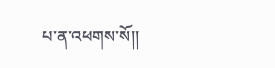པ་ན་འཕགས་སོ།།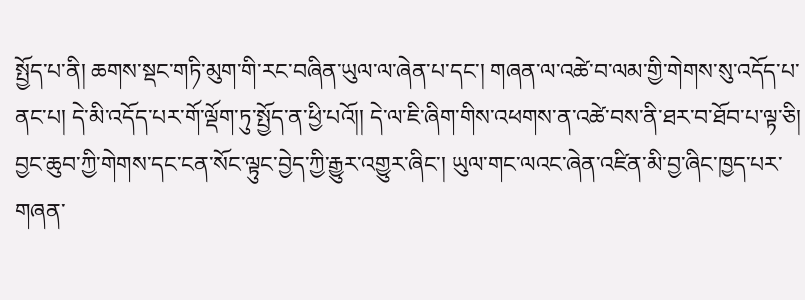སྤྱོད་པ་ནི། ཆགས་སྡང་གཏི་མུག་གི་རང་བཞིན་ཡུལ་ལ་ཞེན་པ་དང་། གཞན་ལ་འཚེ་བ་ལམ་གྱི་གེགས་སུ་འདོད་པ་ནང་པ། དེ་མི་འདོད་པར་གོ་ལྡོག་ཏུ་སྤྱོད་ན་ཕྱི་པའོ།། དེ་ལ་ཇི་ཞིག་གིས་འཕགས་ན་འཚེ་བས་ནི་ཐར་བ་ཐོབ་པ་ལྟ་ཅི། བྱང་ཆུབ་ཀྱི་གེགས་དང་ངན་སོང་ལྟུང་བྱེད་ཀྱི་རྒྱུར་འགྱུར་ཞིང་། ཡུལ་གང་ལའང་ཞེན་འཛིན་མི་བྱ་ཞིང་ཁྱད་པར་གཞན་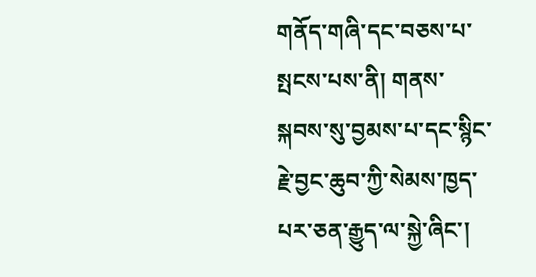གནོད་གཞི་དང་བཅས་པ་སྤངས་པས་ནི། གནས་སྐབས་སུ་བྱམས་པ་དང་སྙིང་རྗེ་བྱང་ཆུབ་ཀྱི་སེམས་ཁྱད་པར་ཅན་རྒྱུད་ལ་སྐྱེ་ཞིང་།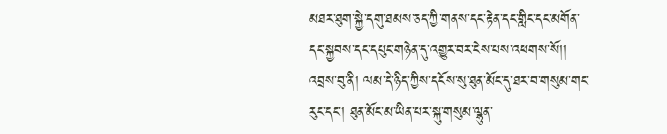མཐར་ཐུག་སྐྱེ་དགུ་ཐམས་ཅད་ཀྱི་གནས་དང་རྟེན་དང་གླིང་དང་མགོན་དང་སྐྱབས་དང་དཔུང་གཉེན་དུ་འགྱུར་བར་ངེས་པས་འཕགས་སོ།། འབྲས་བུ་ནི། ལམ་དེ་ཉིད་ཀྱིས་དངོས་སུ་ཐུན་མོང་དུ་ཐར་བ་གསུམ་གང་རུང་དང་། ཐུན་མོང་མ་ཡིན་པར་སྐུ་གསུམ་ལྷུན་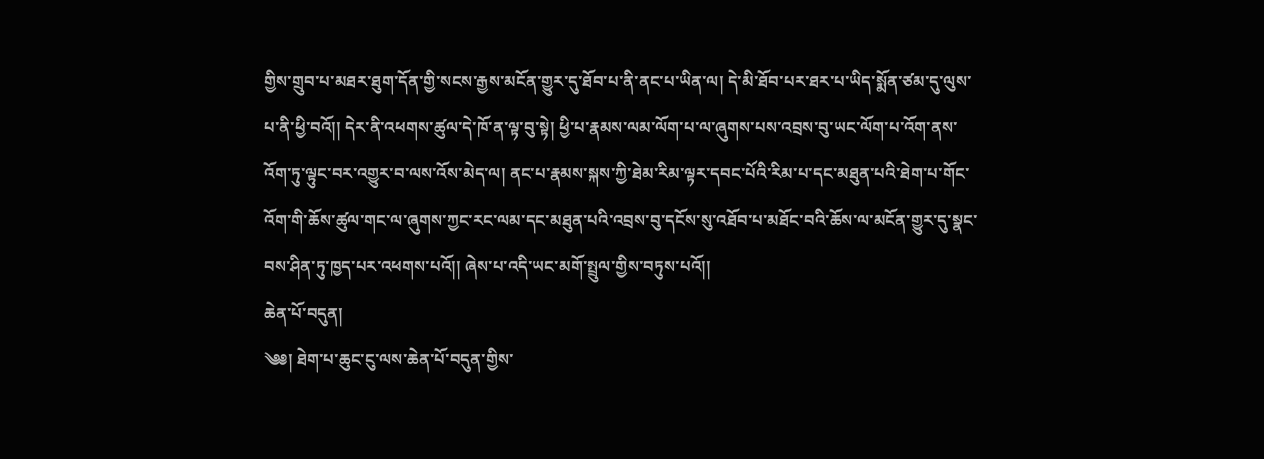གྱིས་གྲུབ་པ་མཐར་ཐུག་དོན་གྱི་སངས་རྒྱས་མངོན་གྱུར་དུ་ཐོབ་པ་ནི་ནང་པ་ཡིན་ལ། དེ་མི་ཐོབ་པར་ཐར་པ་ཡིད་སྨོན་ཙམ་དུ་ལུས་པ་ནི་ཕྱི་བའོ།། དེར་ནི་འཕགས་ཚུལ་དེ་ཁོ་ན་ལྟ་བུ་སྟེ། ཕྱི་པ་རྣམས་ལམ་ལོག་པ་ལ་ཞུགས་པས་འབྲས་བུ་ཡང་ལོག་པ་འོག་ནས་འོག་ཏུ་ལྟུང་བར་འགྱུར་བ་ལས་འོས་མེད་ལ། ནང་པ་རྣམས་སྐས་ཀྱི་ཐེམ་རིམ་ལྟར་དབང་པོའི་རིམ་པ་དང་མཐུན་པའི་ཐེག་པ་གོང་འོག་གི་ཆོས་ཚུལ་གང་ལ་ཞུགས་ཀྱང་རང་ལམ་དང་མཐུན་པའི་འབྲས་བུ་དངོས་སུ་འཐོབ་པ་མཐོང་བའི་ཆོས་ལ་མངོན་གྱུར་དུ་སྣང་བས་ཤིན་ཏུ་ཁྱད་པར་འཕགས་པའོ།། ཞེས་པ་འདི་ཡང་མགོ་སྤྲུལ་གྱིས་བཏུས་པའོ།།
ཆེན་པོ་བདུན།
༄༅། ཐེག་པ་ཆུང་ངུ་ལས་ཆེན་པོ་བདུན་གྱིས་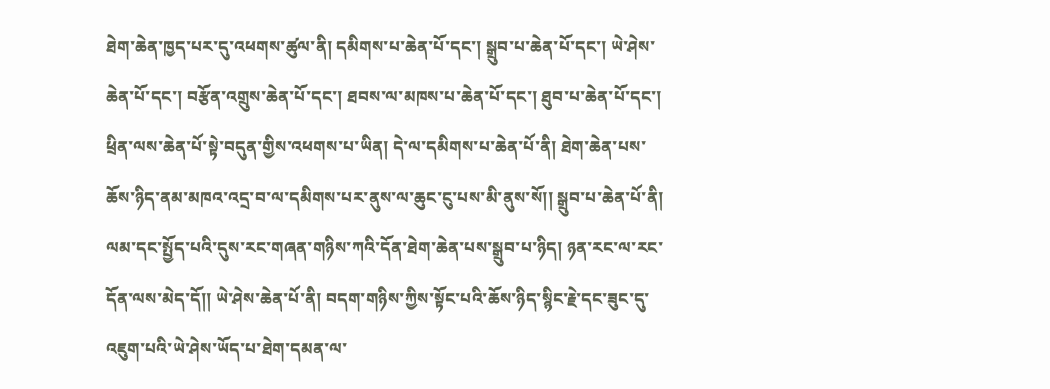ཐེག་ཆེན་ཁྱད་པར་དུ་འཕགས་ཚུལ་ནི། དམིགས་པ་ཆེན་པོ་དང་། སྒྲུབ་པ་ཆེན་པོ་དང་། ཡེ་ཤེས་ཆེན་པོ་དང་། བརྩོན་འགྲུས་ཆེན་པོ་དང་། ཐབས་ལ་མཁས་པ་ཆེན་པོ་དང་། ཐུབ་པ་ཆེན་པོ་དང་། ཕྲིན་ལས་ཆེན་པོ་སྟེ་བདུན་གྱིས་འཕགས་པ་ཡིན། དེ་ལ་དམིགས་པ་ཆེན་པོ་ནི། ཐེག་ཆེན་པས་ཆོས་ཉིད་ནམ་མཁའ་འདྲ་བ་ལ་དམིགས་པར་ནུས་ལ་ཆུང་ངུ་པས་མི་ནུས་སོ།། སྒྲུབ་པ་ཆེན་པོ་ནི། ལམ་དང་སྤྱོད་པའི་དུས་རང་གཞན་གཉིས་ཀའི་དོན་ཐེག་ཆེན་པས་སྒྲུབ་པ་ཉིད། ཉན་རང་ལ་རང་དོན་ལས་མེད་དོ།། ཡེ་ཤེས་ཆེན་པོ་ནི། བདག་གཉིས་ཀྱིས་སྟོང་པའི་ཆོས་ཉིད་སྙིང་རྗེ་དང་ཟུང་དུ་འཇུག་པའི་ཡེ་ཤེས་ཡོད་པ་ཐེག་དམན་ལ་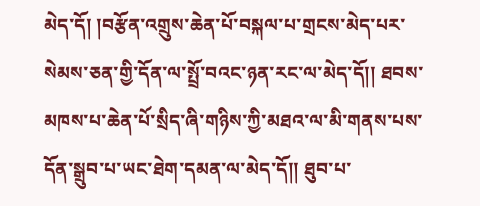མེད་དོ། །བརྩོན་འགྲུས་ཆེན་པོ་བསྐལ་པ་གྲངས་མེད་པར་སེམས་ཅན་གྱི་དོན་ལ་སྤྲོ་བའང་ཉན་རང་ལ་མེད་དོ།། ཐབས་མཁས་པ་ཆེན་པོ་སྲིད་ཞི་གཉིས་ཀྱི་མཐའ་ལ་མི་གནས་པས་དོན་སྒྲུབ་པ་ཡང་ཐེག་དམན་ལ་མེད་དོ།། ཐུབ་པ་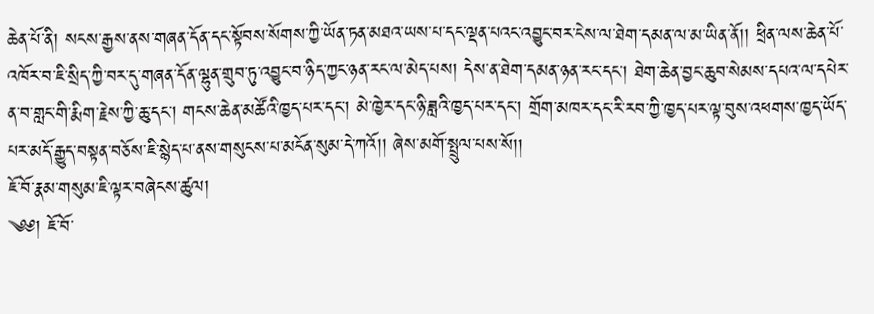ཆེན་པོ་ནི། སངས་རྒྱས་ནས་གཞན་དོན་དང་སྟོབས་སོགས་ཀྱི་ཡོན་ཏན་མཐའ་ཡས་པ་དང་ལྡན་པའང་འབྱུང་བར་ངེས་ལ་ཐེག་དམན་ལ་མ་ཡིན་ནོ།། ཕྲིན་ལས་ཆེན་པོ་འཁོར་བ་ཇི་སྲིད་ཀྱི་བར་དུ་གཞན་དོན་ལྷུན་གྲུབ་ཏུ་འབྱུང་བ་ཉིད་ཀྱང་ཉན་རང་ལ་མེད་པས། དེས་ན་ཐེག་དམན་ཉན་རང་དང་། ཐེག་ཆེན་བྱང་ཆུབ་སེམས་དཔའ་ལ་དཔེར་ན་བ་གླང་གི་རྨིག་རྗེས་ཀྱི་ཆུ་དང་། གངས་ཆེན་མཚོའི་ཁྱད་པར་དང་། མེ་ཁྱེར་དང་ཉི་ཟླའི་ཁྱད་པར་དང་། གྲོག་མཁར་དང་རི་རབ་ཀྱི་ཁྱད་པར་ལྟ་བུས་འཕགས་ཁྱད་ཡོད་པར་མདོ་རྒྱུད་བསྟན་བཅོས་ཇི་སྙེད་པ་ནས་གསུངས་པ་མངོན་སུམ་དེ་ཀའོ།། ཞེས་མགོ་སྤྲུལ་པས་སོ།།
ཇོ་བོ་རྣམ་གསུམ་ཇི་ལྟར་བཞེངས་ཚུལ།
༄༅། ཇོ་བོ་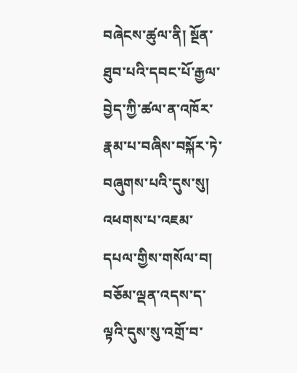བཞེངས་ཚུལ་ནི། སྔོན་ཐུབ་པའི་དབང་པོ་རྒྱལ་བྱེད་ཀྱི་ཚལ་ན་འཁོར་རྣམ་པ་བཞིས་བསྐོར་ཏེ་བཞུགས་པའི་དུས་སུ། འཕགས་པ་འཇམ་དཔལ་གྱིས་གསོལ་བ། བཅོམ་ལྡན་འདས་ད་ལྟའི་དུས་སུ་འགྲོ་བ་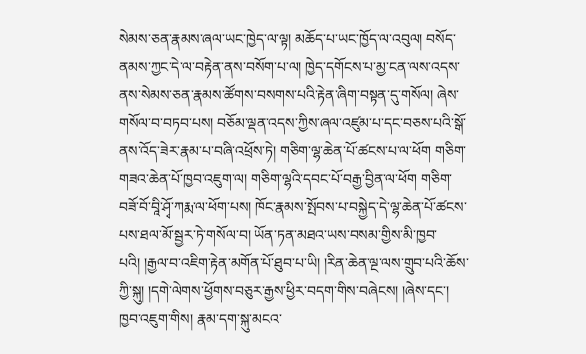སེམས་ཅན་རྣམས་ཞལ་ཡང་ཁྱེད་ལ་ལྟ། མཆོད་པ་ཡང་ཁྱོད་ལ་འབུལ། བསོད་ནམས་ཀྱང་དེ་ལ་བརྟེན་ནས་བསོག་པ་ལ། ཁྱེད་དགོངས་པ་མྱ་ངན་ལས་འདས་ནས་སེམས་ཅན་རྣམས་ཚོགས་བསགས་པའི་རྟེན་ཞིག་བསྟན་དུ་གསོལ། ཞེས་གསོལ་བ་བཏབ་པས། བཅོམ་ལྡན་འདས་ཀྱིས་ཞལ་འཛུམ་པ་དང་བཅས་པའི་སྒོ་ནས་འོད་ཟེར་རྣམ་པ་བཞི་འཕྲོས་ཏེ། གཅིག་ལྷ་ཆེན་པོ་ཚངས་པ་ལ་ཕོག གཅིག་གཟའ་ཆེན་པོ་ཁྱབ་འཇུག་ལ། གཅིག་ལྷའི་དབང་པོ་བརྒྱ་བྱིན་ལ་ཕོག གཅིག་བཟོ་བོ་བཱི་ཤྭོ་ཀརྨ་ལ་ཕོག་པས། ཁོང་རྣམས་སྤོབས་པ་བསྐྱེད་དེ་ལྷ་ཆེན་པོ་ཚངས་པས་ཐལ་མོ་སྦྱར་ཏེ་གསོལ་བ། ཡོན་ཏན་མཐའ་ཡས་བསམ་གྱིས་མི་ཁྱབ་པའི། །རྒྱལ་བ་འཇིག་རྟེན་མགོན་པོ་ཐུབ་པ་ཡི། །རིན་ཆེན་ལྔ་ལས་གྲུབ་པའི་ཆོས་ཀྱི་སྐུ། །དགེ་ལེགས་ཕྱོགས་བཅུར་རྒྱས་ཕྱིར་བདག་གིས་བཞེངས། །ཞེས་དང་། ཁྱབ་འཇུག་གིས། རྣམ་དག་སྐུ་མངའ་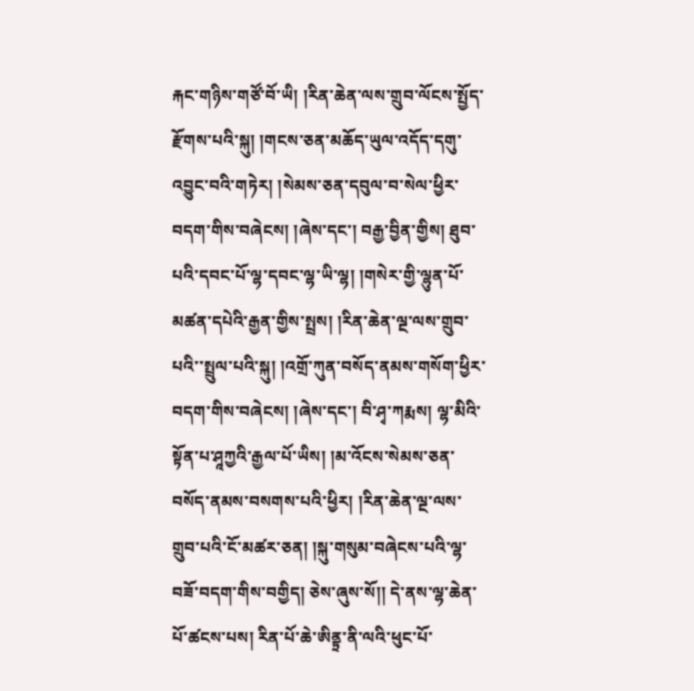རྐང་གཉིས་གཙོ་བོ་ཡི། །རིན་ཆེན་ལས་གྲུབ་ལོངས་སྤྱོད་རྫོགས་པའི་སྐུ། །གངས་ཅན་མཆོད་ཡུལ་འདོད་དགུ་འབྱུང་བའི་གཏེར། །སེམས་ཅན་དབུལ་བ་སེལ་ཕྱིར་བདག་གིས་བཞེངས། །ཞེས་དང་། བརྒྱ་བྱིན་གྱིས། ཐུབ་པའི་དབང་པོ་ལྷ་དབང་ལྷ་ཡི་ལྷ། །གསེར་གྱི་ལྷུན་པོ་མཚན་དཔེའི་རྒྱན་གྱིས་སྤྲས། །རིན་ཆེན་ལྔ་ལས་གྲུབ་པའི་་སྤྲུལ་པའི་སྐུ། །འགྲོ་ཀུན་བསོད་ནམས་གསོག་ཕྱིར་བདག་གིས་བཞེངས། །ཞེས་དང་། བི་ཤྭ་ཀརྨས། ལྷ་མིའི་སྟོན་པ་ཤཱཀྱའི་རྒྱལ་པོ་ཡིས། །མ་འོངས་སེམས་ཅན་བསོད་ནམས་བསགས་པའི་ཕྱིར། །རིན་ཆེན་ལྔ་ལས་གྲུབ་པའི་ངོ་མཚར་ཅན། །སྐུ་གསུམ་བཞེངས་པའི་ལྷ་བཟོ་བདག་གིས་བགྱིད། ཅེས་ཞུས་སོ།། དེ་ནས་ལྷ་ཆེན་པོ་ཚངས་པས། རིན་པོ་ཆེ་ཨིནྟྲ་ནི་ལའི་ཕུང་པོ་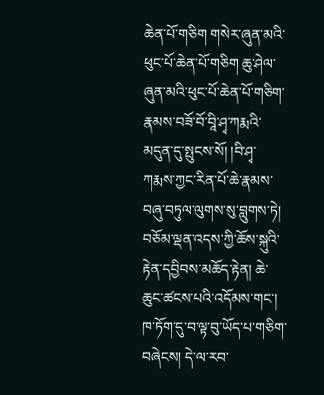ཆེན་པོ་གཅིག གསེར་ཞུན་མའི་ཕུང་པོ་ཆེན་པོ་གཅིག ཆུ་ཤེལ་ཞུན་མའི་ཕུང་པོ་ཆེན་པོ་གཅིག་རྣམས་བཟོ་བོ་བཱི་ཤྭ་ཀརྨའི་མདུན་དུ་སྤུངས་སོ། །བི་ཤྭ་ཀརྨས་ཀྱང་རིན་པོ་ཆེ་རྣམས་བཞུ་བཏུལ་ལུགས་སུ་བླུགས་ཏེ། བཅོམ་ལྡན་འདས་ཀྱི་ཆོས་སྐུའི་རྟེན་དབྱིབས་མཆོད་རྟེན། ཆེ་ཆུང་ཚངས་པའི་འདོམས་གང་། ཁ་ཏོག་དུ་བ་ལྟ་བུ་ཡོད་པ་གཅིག་བཞེངས། དེ་ལ་རབ་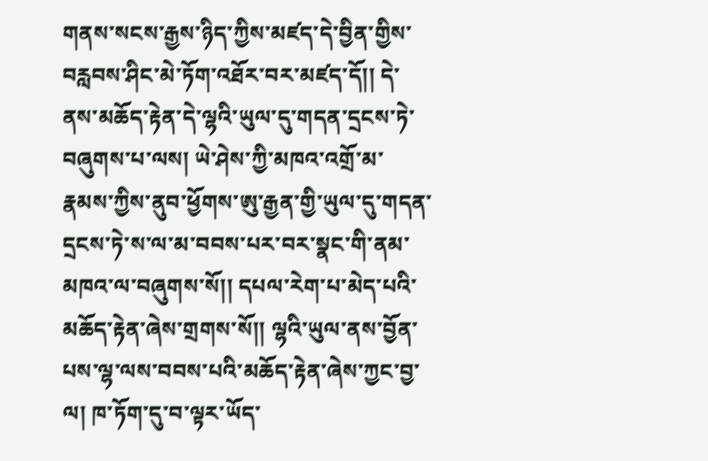གནས་སངས་རྒྱས་ཉིད་ཀྱིས་མཛད་དེ་བྱིན་གྱིས་བརླབས་ཤིང་མེ་ཏོག་འཐོར་བར་མཛད་དོ།། དེ་ནས་མཆོད་རྟེན་དེ་ལྷའི་ཡུལ་དུ་གདན་དྲངས་ཏེ་བཞུགས་པ་ལས། ཡེ་ཤེས་ཀྱི་མཁའ་འགྲོ་མ་རྣམས་ཀྱིས་ནུབ་ཕྱོགས་ཨུ་རྒྱན་གྱི་ཡུལ་དུ་གདན་དྲངས་ཏེ་ས་ལ་མ་བབས་པར་བར་སྣང་གི་ནམ་མཁའ་ལ་བཞུགས་སོ།། དཔལ་རེག་པ་མེད་པའི་མཆོད་རྟེན་ཞེས་གྲགས་སོ།། ལྷའི་ཡུལ་ནས་བྱོན་པས་ལྷ་ལས་བབས་པའི་མཆོད་རྟེན་ཞེས་ཀྱང་བྱ་ལ། ཁ་ཏོག་དུ་བ་ལྟར་ཡོད་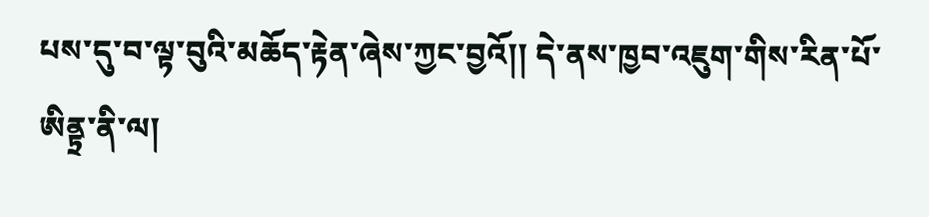པས་དུ་བ་ལྟ་བུའི་མཆོད་རྟེན་ཞེས་ཀྱང་བྱའོ།། དེ་ནས་ཁྱབ་འཇུག་གིས་རིན་པོ་ཨིནྟྲ་ནི་ལ།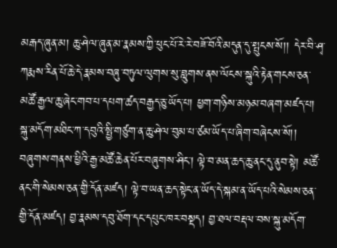མརྒད་ཞུན་མ། ཆུ་ཤེལ་ཞུན་མ་རྣམས་ཀྱི་ཕུང་པོ་རེ་རེ་བཟོ་བོའི་མདུན་དུ་སྤུངས་སོ།། དེར་བི་ཤྭ་ཀརྨས་རིན་པོ་ཆེ་དེ་རྣམས་བཞུ་བཏུལ་ལུགས་སུ་བླུགས་ནས་ལོངས་སྐུའི་རྟེན་གངས་ཅན་མཚོ་རྒྱལ་ཆུ་ཞེང་གབ་པ་དཔག་ཚད་བརྒྱད་ཅུ་ཡོད་པ། ཕྱག་གཉིས་མཉམ་བཞག་མཛད་པ། སྐུ་མདོག་མཐིང་ཀ་དབུའི་སྤྱི་གཙུག་ན་ཆུ་ཤེལ་བུམ་པ་ཙམ་ཡོད་པ་ཞིག་བཞེངས་སོ།། བཞུགས་གནས་ཕྱིའི་རྒྱ་མཚོ་ཆེན་པོར་བཞུགས་ཤིང་། ལྟེ་བ་མན་ཆད་ཆུ་ནང་དུ་ནུབ་སྟེ། མཚོ་ནང་གི་སེམས་ཅན་གྱི་དོན་མཛད། ལྟེ་བ་ཡན་ཆད་སྟེང་ན་ཡོད་དེ་སྐམ་ན་ཡོད་པའི་སེམས་ཅན་གྱི་དོན་མཛད། བྱ་རྣམས་དབུ་ཐོག་དང་དཔུང་ཁར་བསྡད། བྱ་ཐལ་བརྡལ་བས་སྐུ་མདོག་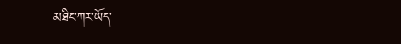མཐིང་ཀར་ཡོད་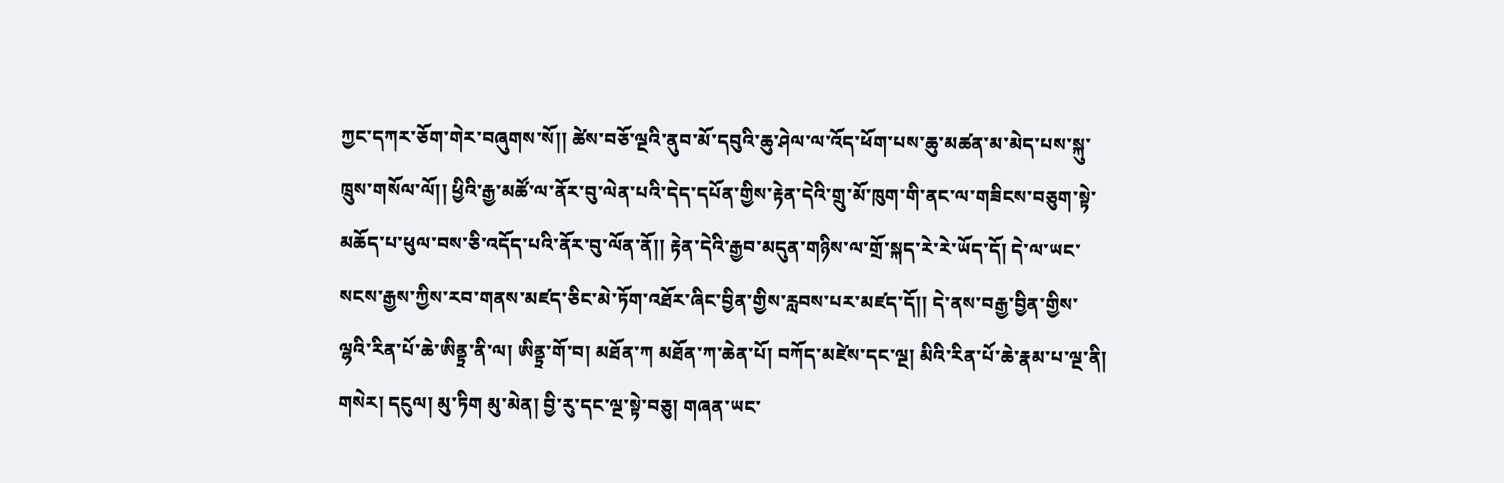ཀྱང་དཀར་ཅོག་གེར་བཞུགས་སོ།། ཚེས་བཅོ་ལྔའི་ནུབ་མོ་དབུའི་ཆུ་ཤེལ་ལ་འོད་ཕོག་པས་ཆུ་མཚན་མ་མེད་པས་སྐུ་ཁྲུས་གསོལ་ལོ།། ཕྱིའི་རྒྱ་མཚོ་ལ་ནོར་བུ་ལེན་པའི་དེད་དཔོན་གྱིས་རྟེན་དེའི་གྲུ་མོ་ཁུག་གི་ནང་ལ་གཟིངས་བཅུག་སྟེ་མཆོད་པ་ཕུལ་བས་ཅི་འདོད་པའི་ནོར་བུ་ལོན་ནོ།། རྟེན་དེའི་རྒྱབ་མདུན་གཉིས་ལ་གྲོ་སྐད་རེ་རེ་ཡོད་དོ། དེ་ལ་ཡང་སངས་རྒྱས་ཀྱིས་རབ་གནས་མཛད་ཅིང་མེ་ཏོག་འཐོར་ཞིང་བྱིན་གྱིས་རླབས་པར་མཛད་དོ།། དེ་ནས་བརྒྱ་བྱིན་གྱིས་ལྷའི་རིན་པོ་ཆེ་ཨིནྟྲ་ནི་ལ། ཨིནྟྲ་གོ་བ། མཐོན་ཀ མཐོན་ཀ་ཆེན་པོ། བཀོད་མཛེས་དང་ལྔ། མིའི་རིན་པོ་ཆེ་རྣམ་པ་ལྔ་ནི། གསེར། དངུལ། མུ་ཏིག མུ་མེན། བྱི་རུ་དང་ལྔ་སྟེ་བཅུ། གཞན་ཡང་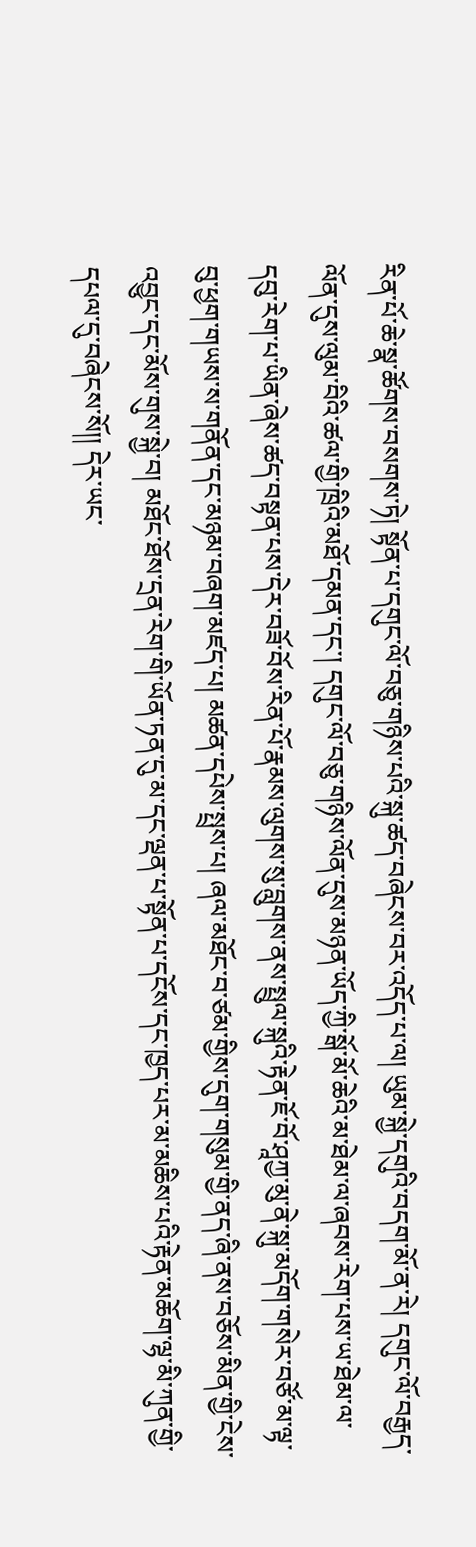རིན་པོ་ཆེ་སྣ་ཚོགས་བསགས་ཏེ། སྟོན་པ་དགུང་ལོ་བཅུ་གཉིས་པའི་སྐུ་ཚད་བཞེངས་བར་འདོད་པ་ལ། ཡུམ་སྐྱེ་དགུའི་བདག་མོ་ན་རེ། དགུང་ལོ་བརྒྱད་ལོན་དུས་ལུམ་བིའི་ཚལ་གྱི་ཁྲིའི་མཐོ་དམན་དང་། དགུང་ལོ་བཅུ་གཉིས་ལོན་དུས་མཉན་ཡོད་ཀྱི་སྒོ་མོ་ཆེའི་མ་ཐེམ་ལ་ཞབས་རེག་པས་ཡ་ཐེམ་ལ་དབུ་རེག་པ་ཡིན་ཞེས་ཚད་བསྟན་པས་དེར་བཟོ་བོས་རིན་པོ་རྣམས་ལུགས་སུ་བླུགས་ནས་སྤྲུལ་སྐུའི་རྟེན་ཇོ་བོ་ཤཱཀྱ་མུ་ནེ་སྐུ་མདོག་གསེར་བཙོ་མ་ལྟ་བུ་ཕྱག་གཡས་ས་གནོན་དང་མཉམ་བཞག་མཛད་པ། མཚན་དཔེས་སྤྲས་པ། ཞལ་མཐོང་བ་ཙམ་གྱིས་དུག་གསུམ་གྱི་ནད་ཞི་ནས་བཅོས་མིན་གྱི་ངེས་འབྱུང་དང་མོས་གུས་སྐྱེ་བ། མཐོང་ཐོས་དྲན་རེག་གི་ཡོན་ཏན་དུ་མ་དང་ལྡན་པ་སྟོན་པ་དངོས་དང་ཁྱད་པར་མ་མཆིས་པའི་རྟེན་མཆོག་ལྷ་མི་ཀུན་གྱི་དཔལ་དུ་བཞེངས་སོ།། དེར་ཡང་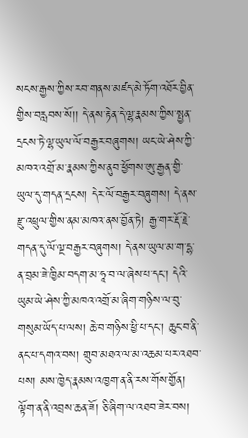སངས་རྒྱས་ཀྱིས་རབ་གནས་མཛད་མེ་ཏོག་འཐོར་བྱིན་གྱིས་བརླབས་སོ།། དེ་ནས་རྟེན་དེ་ལྷ་རྣམས་ཀྱིས་སྤྱན་དྲངས་ཏེ་ལྷ་ཡུལ་ལོ་བརྒྱར་བཞུགས། ཡང་ཡེ་ཤེས་ཀྱི་མཁའ་འགྲོ་མ་རྣམས་ཀྱིས་ནུབ་ཕྱོགས་ཨུ་རྒྱན་གྱི་ཡུལ་དུ་གདན་དྲངས། དེར་ལོ་བརྒྱར་བཞུགས། དེ་ནས་རྫུ་འཕྲུལ་གྱིས་ནམ་མཁའ་ནས་བྱོན་ཏེ། རྒྱ་གར་རྡོ་རྗེ་གདན་དུ་ལོ་ལྔ་བརྒྱར་བཞུགས། དེ་ནས་ཡུལ་མ་ག་དྷ་ན་བྲམ་ཟེ་ཁྱིམ་བདག་མ་ཧཱ་བ་ལ་ཞེས་པ་དང་། དེའི་ཡུམ་ཡེ་ཤེས་ཀྱི་མཁའ་འགྲོ་མ་ཞིག་གཉིས་ལ་བུ་གསུམ་ཡོད་པ་ལས། ཆེ་བ་གཉིས་ཕྱི་པ་དང་། ཆུང་བ་ནི་ནང་པ་དགའ་བས། གྲུབ་མཐའ་ལ་མ་འཆམ་པར་འཐབ་པས། མས་ཁྱེད་རྣམས་འཁྱག་ན་ནི་རས་གོས་གྱོན། ལྟོག་ན་ནི་འབྲས་ཆན་ཟོ། ཅི་ཞིག་ལ་འཐབ་ཟེར་བས།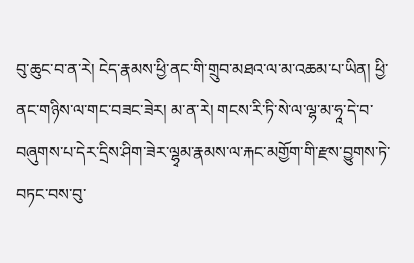བུ་ཆུང་བ་ན་རེ། ངེད་རྣམས་ཕྱི་ནང་གི་གྲུབ་མཐའ་ལ་མ་འཆམ་པ་ཡིན། ཕྱི་ནང་གཉིས་ལ་གང་བཟང་ཟེར། མ་ན་རེ། གངས་རི་ཏི་སེ་ལ་ལྷ་མ་ཧཱ་དེ་བ་བཞུགས་པ་དེར་དྲིས་ཤིག་ཟེར་ལྷྭམ་རྣམས་ལ་རྐང་མགྱོག་གི་རྫས་བྱུགས་ཏེ་བཏང་བས་བུ་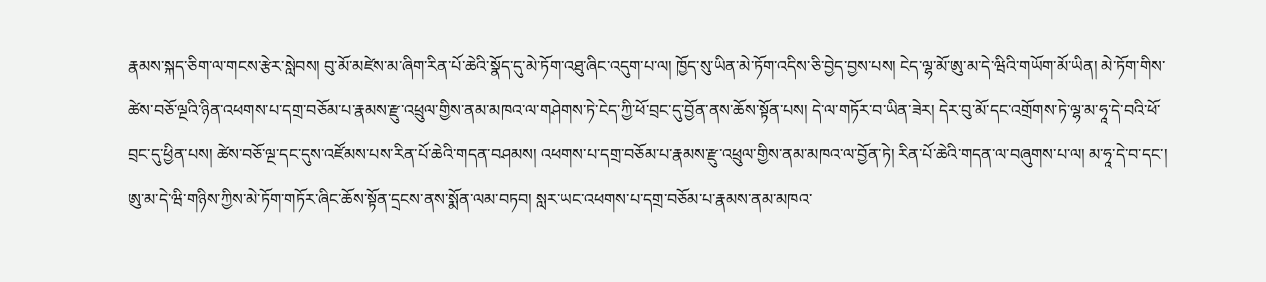རྣམས་སྐད་ཅིག་ལ་གངས་རྩེར་སླེབས། བུ་མོ་མཛེས་མ་ཞིག་རིན་པོ་ཆེའི་སྣོད་དུ་མེ་ཏོག་འཐུ་ཞིང་འདུག་པ་ལ། ཁྱོད་སུ་ཡིན་མེ་ཏོག་འདིས་ཅི་བྱེད་བྱས་པས། ངེད་ལྷ་མོ་ཨུ་མ་དེ་ཝིའི་གཡོག་མོ་ཡིན། མེ་ཏོག་གིས་ཚེས་བཅོ་ལྔའི་ཉིན་འཕགས་པ་དགྲ་བཅོམ་པ་རྣམས་རྫུ་འཕྲུལ་གྱིས་ནམ་མཁའ་ལ་གཤེགས་ཏེ་ངེད་ཀྱི་ཕོ་བྲང་དུ་བྱོན་ནས་ཆོས་སྟོན་པས། དེ་ལ་གཏོར་བ་ཡིན་ཟེར། དེར་བུ་མོ་དང་འགྲོགས་ཏེ་ལྷ་མ་ཧཱ་དེ་བའི་ཕོ་བྲང་དུ་ཕྱིན་པས། ཚེས་བཅོ་ལྔ་དང་དུས་འཛོམས་པས་རིན་པོ་ཆེའི་གདན་བཤམས། འཕགས་པ་དགྲ་བཅོམ་པ་རྣམས་རྫུ་འཕྲུལ་གྱིས་ནམ་མཁའ་ལ་བྱོན་ཏེ། རིན་པོ་ཆེའི་གདན་ལ་བཞུགས་པ་ལ། མ་ཧཱ་དེ་བ་དང་། ཨུ་མ་དེ་ཝི་གཉིས་ཀྱིས་མེ་ཏོག་གཏོར་ཞིང་ཆོས་སྟོན་དྲངས་ནས་སྨོན་ལམ་བཏབ། སླར་ཡང་འཕགས་པ་དགྲ་བཅོམ་པ་རྣམས་ནམ་མཁའ་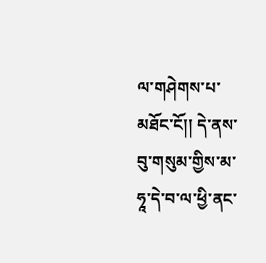ལ་གཤེགས་པ་མཐོང་ངོ།། དེ་ནས་བུ་གསུམ་གྱིས་མ་ཧཱ་དེ་བ་ལ་ཕྱི་ནང་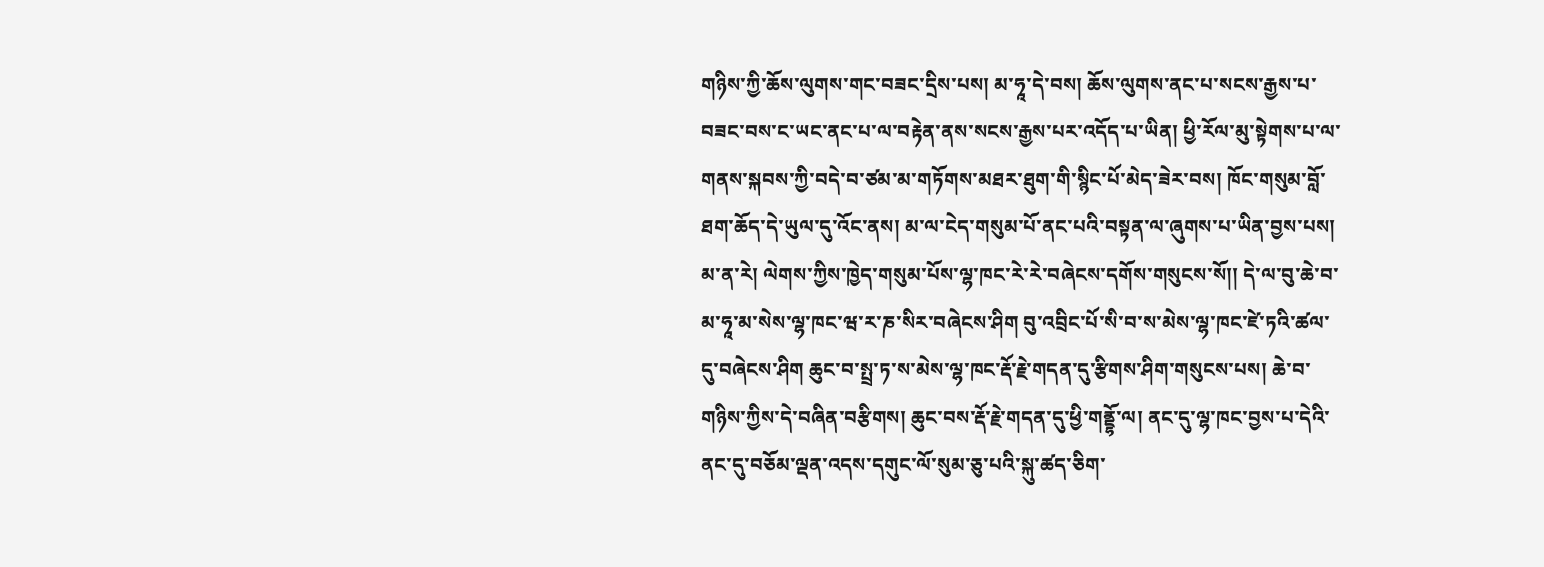གཉིས་ཀྱི་ཆོས་ལུགས་གང་བཟང་དྲིས་པས། མ་ཧཱ་དེ་བས། ཆོས་ལུགས་ནང་པ་སངས་རྒྱས་པ་བཟང་བས་ང་ཡང་ནང་པ་ལ་བརྟེན་ནས་སངས་རྒྱས་པར་འདོད་པ་ཡིན། ཕྱི་རོལ་མུ་སྟེགས་པ་ལ་གནས་སྐབས་ཀྱི་བདེ་བ་ཙམ་མ་གཏོགས་མཐར་ཐུག་གི་སྙིང་པོ་མེད་ཟེར་བས། ཁོང་གསུམ་བློ་ཐག་ཆོད་དེ་ཡུལ་དུ་འོང་ནས། མ་ལ་ངེད་གསུམ་པོ་ནང་པའི་བསྟན་ལ་ཞུགས་པ་ཡིན་བྱས་པས། མ་ན་རེ། ལེགས་ཀྱིས་ཁྱེད་གསུམ་པོས་ལྷ་ཁང་རེ་རེ་བཞེངས་དགོས་གསུངས་སོ།། དེ་ལ་བུ་ཆེ་བ་མ་ཧཱ་མ་སེས་ལྷ་ཁང་ཝ་ར་ཎ་སིར་བཞེངས་ཤིག བུ་འབྲིང་པོ་སི་བ་ས་མེས་ལྷ་ཁང་ཛེ་ཏའི་ཚལ་དུ་བཞེངས་ཤིག ཆུང་བ་སྤྲ་ཏ་ས་མེས་ལྷ་ཁང་རྡོ་རྗེ་གདན་དུ་རྩིགས་ཤིག་གསུངས་པས། ཆེ་བ་གཉིས་ཀྱིས་དེ་བཞིན་བརྩིགས། ཆུང་བས་རྡོ་རྗེ་གདན་དུ་ཕྱི་གནྡྷོ་ལ། ནང་དུ་ལྷ་ཁང་བྱས་པ་དེའི་ནང་དུ་བཅོམ་ལྡན་འདས་དགུང་ལོ་སུམ་ཅུ་པའི་སྐུ་ཚད་ཅིག་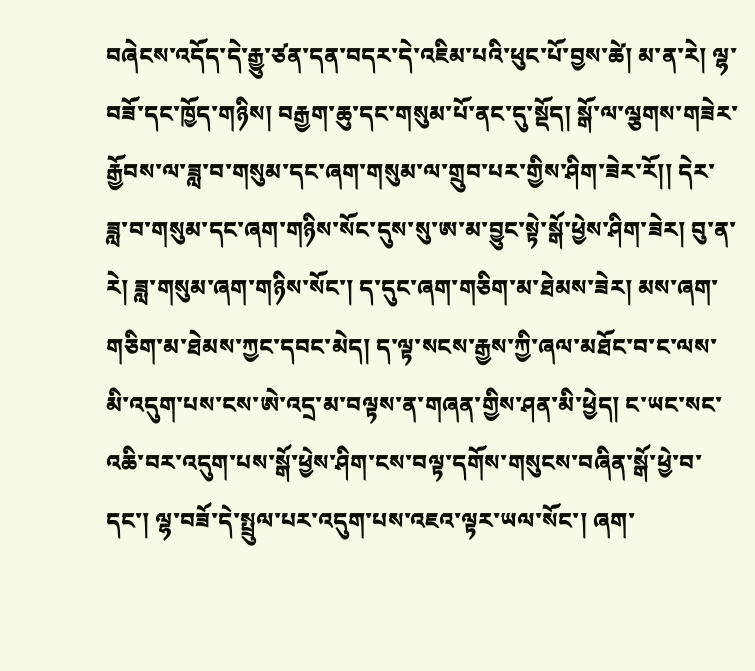བཞེངས་འདོད་དེ་རྒྱུ་ཙན་དན་བདར་དེ་འཇིམ་པའི་ཕུང་པོ་བྱས་ཚེ། མ་ན་རེ། ལྷ་བཟོ་དང་ཁྱོད་གཉིས། བརྒྱག་ཆུ་དང་གསུམ་པོ་ནང་དུ་སྡོད། སྒོ་ལ་ལྕགས་གཟེར་རྒྱོབས་ལ་ཟླ་བ་གསུམ་དང་ཞག་གསུམ་ལ་གྲུབ་པར་གྱིས་ཤིག་ཟེར་རོ།། དེར་ཟླ་བ་གསུམ་དང་ཞག་གཉིས་སོང་དུས་སུ་ཨ་མ་བྱུང་སྟེ་སྒོ་ཕྱེས་ཤིག་ཟེར། བུ་ན་རེ། ཟླ་གསུམ་ཞག་གཉིས་སོང་། ད་དུང་ཞག་གཅིག་མ་ཐེམས་ཟེར། མས་ཞག་གཅིག་མ་ཐེམས་ཀྱང་དབང་མེད། ད་ལྟ་སངས་རྒྱས་ཀྱི་ཞལ་མཐོང་བ་ང་ལས་མི་འདུག་པས་ངས་ཨེ་འདྲ་མ་བལྟས་ན་གཞན་གྱིས་ཤན་མི་ཕྱེད། ང་ཡང་སང་འཆི་བར་འདུག་པས་སྒོ་ཕྱེས་ཤིག་ངས་བལྟ་དགོས་གསུངས་བཞིན་སྒོ་ཕྱེ་བ་དང་། ལྷ་བཟོ་དེ་སྤྲུལ་པར་འདུག་པས་འཇའ་ལྟར་ཡལ་སོང་། ཞག་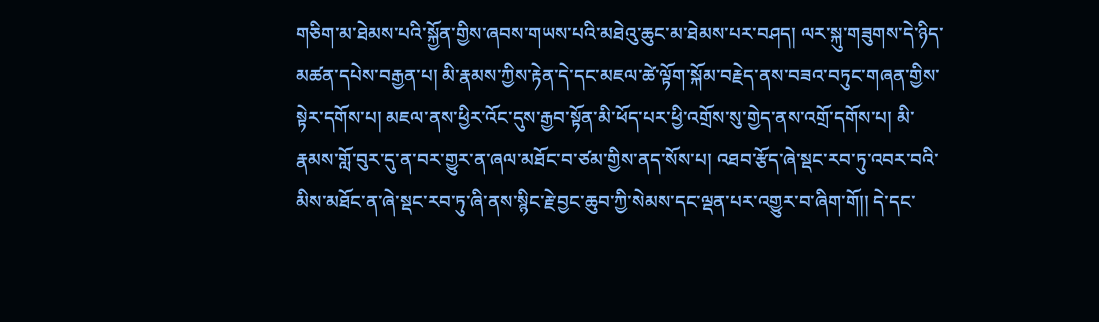གཅིག་མ་ཐེམས་པའི་སྐྱོན་གྱིས་ཞབས་གཡས་པའི་མཐེའུ་ཆུང་མ་ཐེམས་པར་བཤད། ལར་སྐུ་གཟུགས་དེ་ཉིད་མཚན་དཔེས་བརྒྱན་པ། མི་རྣམས་ཀྱིས་རྟེན་དེ་དང་མཇལ་ཚེ་ལྟོག་སྐོམ་བརྗེད་ནས་བཟའ་བཏུང་གཞན་གྱིས་སྟེར་དགོས་པ། མཇལ་ནས་ཕྱིར་འོང་དུས་རྒྱབ་སྟོན་མི་ཕོད་པར་ཕྱི་འགྲོས་སུ་གྱེད་ནས་འགྲོ་དགོས་པ། མི་རྣམས་གློ་བུར་དུ་ན་བར་གྱུར་ན་ཞལ་མཐོང་བ་ཙམ་གྱིས་ནད་སོས་པ། འཐབ་རྩོད་ཞེ་སྡང་རབ་ཏུ་འབར་བའི་མིས་མཐོང་ན་ཞེ་སྡང་རབ་ཏུ་ཞི་ནས་སྙིང་རྗེ་བྱང་ཆུབ་ཀྱི་སེམས་དང་ལྡན་པར་འགྱུར་བ་ཞིག་གོ།། དེ་དང་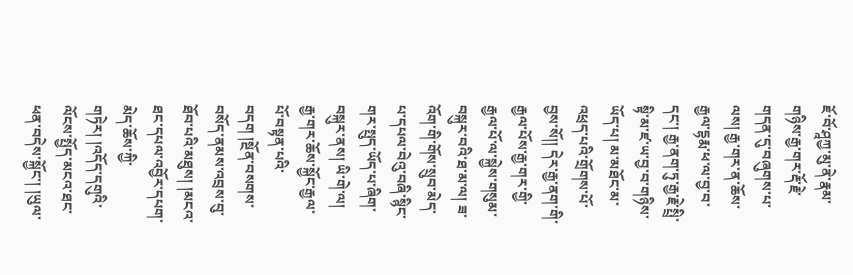ཇོ་བོ་ཤཱཀྱ་མུ་ནེ་རྣམ་གཉིས་རྒྱ་གར་རྡོ་རྗེ་གདན་དུ་བཞུགས་པ་ལས། རྒྱ་གར་ན་ཆོས་རྒྱལ་དྷརྨ་ཕ་ལ་བྱ་བ་དང་། རྒྱ་ནག་ཏུ་རྒྱ་རྗེ་སྤྲི་སྟི་མ་ཛ་ཡ་བྱ་བ་གཉིས་ཡོད་པ། མ་མཐོང་མ་འཕྲད་པའི་གྲོགས་པོ་བྱས་སོ།། དེར་རྒྱ་ནག་གི་རྒྱལ་པོས་རྒྱ་གར་གྱི་རྒྱལ་པོ་ལ་སྐྱེས་གསུམ་བསྐུར་བའི་ཐ་མ་ལ། ཟ་འོག་གི་གོས་སྲུབ་མེད་པ་དཔལ་བེའུ་བཞི་སྙིང་གར་སྤུད་ཡོད་པ་ཞིག་བསྐུར་ནས། ཡི་གེ་ལ། རྒྱ་གར་ཆོས་སྐྱོང་རྒྱལ་པོ་བསྟན་པའི་བདག །སྔོན་བསགས་བསོད་ནམས་འབྲས་བུ་ཐོབ་པའི་མཐུས། །མངའ་ཐང་དཔལ་འབྱོར་དཔག་མེད་ཆོས་ཀྱི་གཏེར། །འདོད་དགུའི་ལོངས་སྤྱོད་མངའ་ཐང་ཕན་བདེས་སྐྱོང་། །ཡུལ་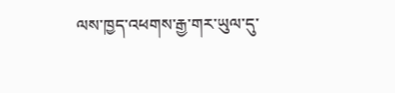ལས་ཁྱད་འཕགས་རྒྱ་གར་ཡུལ་དུ་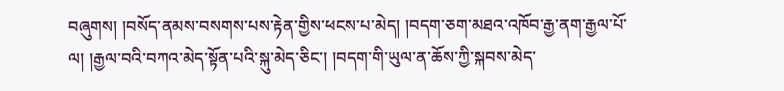བཞུགས། །བསོད་ནམས་བསགས་པས་རྟེན་གྱིས་ཕངས་པ་མེད། །བདག་ཅག་མཐའ་འཁོབ་རྒྱ་ནག་རྒྱལ་པོ་ལ། །རྒྱལ་བའི་བཀའ་མེད་སྟོན་པའི་སྐུ་མེད་ཅིང་། །བདག་གི་ཡུལ་ན་ཆོས་ཀྱི་སྐབས་མེད་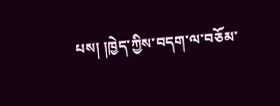པས། །ཁྱེད་ཀྱིས་བདག་ལ་བཅོམ་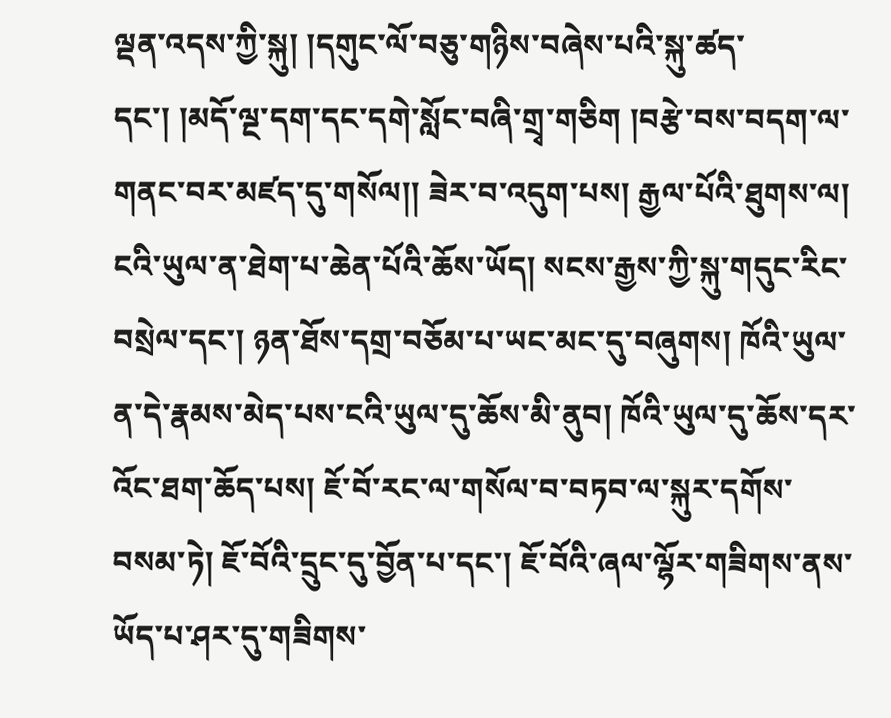ལྡན་འདས་ཀྱི་སྐུ། །དགུང་ལོ་བཅུ་གཉིས་བཞེས་པའི་སྐུ་ཚད་དང་། །མདོ་ལྔ་དག་དང་དགེ་སློང་བཞི་གྲྭ་གཅིག །བརྩེ་བས་བདག་ལ་གནང་བར་མཛད་དུ་གསོལ།། ཟེར་བ་འདུག་པས། རྒྱལ་པོའི་ཐུགས་ལ། ངའི་ཡུལ་ན་ཐེག་པ་ཆེན་པོའི་ཆོས་ཡོད། སངས་རྒྱས་ཀྱི་སྐུ་གདུང་རིང་བསྲེལ་དང་། ཉན་ཐོས་དགྲ་བཅོམ་པ་ཡང་མང་དུ་བཞུགས། ཁོའི་ཡུལ་ན་དེ་རྣམས་མེད་པས་ངའི་ཡུལ་དུ་ཆོས་མི་ནུབ། ཁོའི་ཡུལ་དུ་ཆོས་དར་འོང་ཐག་ཆོད་པས། ཇོ་བོ་རང་ལ་གསོལ་བ་བཏབ་ལ་སྐུར་དགོས་བསམ་ཏེ། ཇོ་བོའི་དྲུང་དུ་བྱོན་པ་དང་། ཇོ་བོའི་ཞལ་ལྷོར་གཟིགས་ནས་ཡོད་པ་ཤར་དུ་གཟིགས་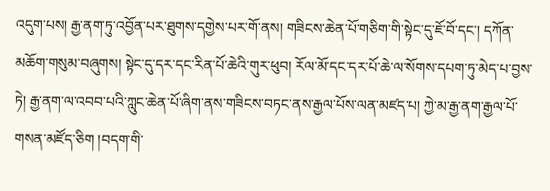འདུག་པས། རྒྱ་ནག་ཏུ་འབྱོན་པར་ཐུགས་དགྱེས་པར་གོ་ནས། གཟིངས་ཆེན་པོ་གཅིག་གི་སྟེང་དུ་ཇོ་བོ་དང་། དཀོན་མཆོག་གསུམ་བཞུགས། སྟེང་དུ་དར་དང་རིན་པོ་ཆེའི་གུར་ཕུབ། རོལ་མོ་དང་དར་པོ་ཆེ་ལ་སོགས་དཔག་ཏུ་མེད་པ་བྱས་ཏེ། རྒྱ་ནག་ལ་འབབ་པའི་ཀླུང་ཆེན་པོ་ཞིག་ནས་གཟིངས་བཏང་ནས་རྒྱལ་པོས་ལན་མཛད་པ། ཀྱེ་མ་རྒྱ་ནག་རྒྱལ་པོ་གསན་མཛོད་ཅིག །བདག་གི་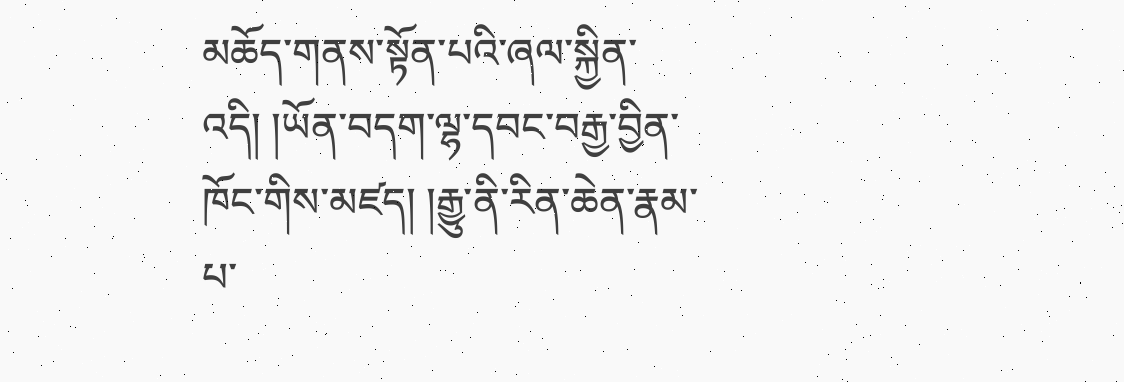མཆོད་གནས་སྟོན་པའི་ཞལ་སྐྱིན་འདི། །ཡོན་བདག་ལྷ་དབང་བརྒྱ་བྱིན་ཁོང་གིས་མཛད། །རྒྱུ་ནི་རིན་ཆེན་རྣམ་པ་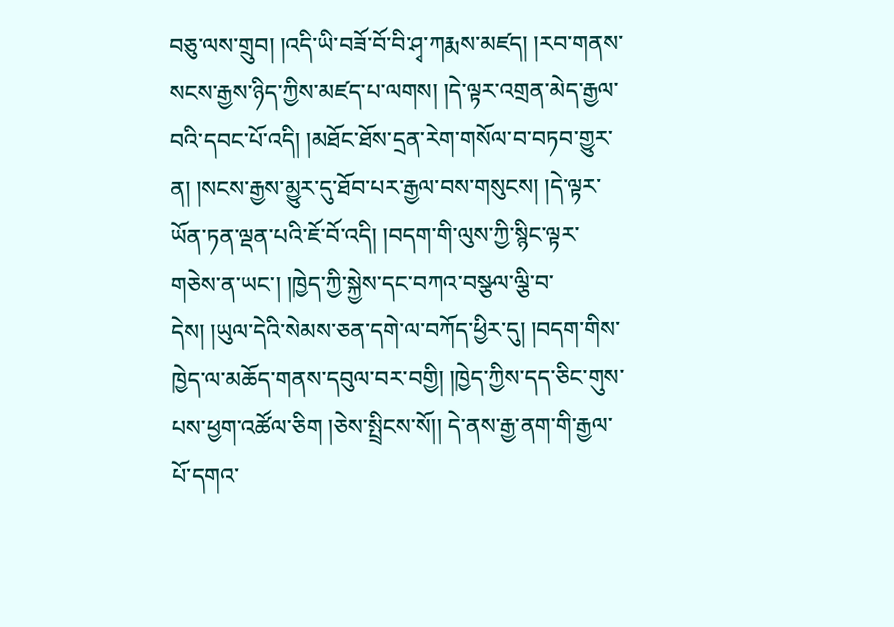བཅུ་ལས་གྲུབ། །འདི་ཡི་བཟོ་བོ་བི་ཤྭ་ཀརྨས་མཛད། །རབ་གནས་སངས་རྒྱས་ཉིད་ཀྱིས་མཛད་པ་ལགས། །དེ་ལྟར་འགྲན་མེད་རྒྱལ་བའི་དབང་པོ་འདི། །མཐོང་ཐོས་དྲན་རེག་གསོལ་བ་བཏབ་གྱུར་ན། །སངས་རྒྱས་མྱུར་དུ་ཐོབ་པར་རྒྱལ་བས་གསུངས། །དེ་ལྟར་ཡོན་ཏན་ལྡན་པའི་ཇོ་བོ་འདི། །བདག་གི་ལུས་ཀྱི་སྙིང་ལྟར་གཅེས་ན་ཡང་། །ཁྱེད་ཀྱི་སྐྱེས་དང་བཀའ་བསྩལ་ལྕི་བ་དེས། །ཡུལ་དེའི་སེམས་ཅན་དགེ་ལ་བཀོད་ཕྱིར་དུ། །བདག་གིས་ཁྱེད་ལ་མཆོད་གནས་དབུལ་བར་བགྱི། །ཁྱེད་ཀྱིས་དད་ཅིང་གུས་པས་ཕྱག་འཚོལ་ཅིག །ཅེས་སྤྲིངས་སོ།། དེ་ནས་རྒྱ་ནག་གི་རྒྱལ་པོ་དགའ་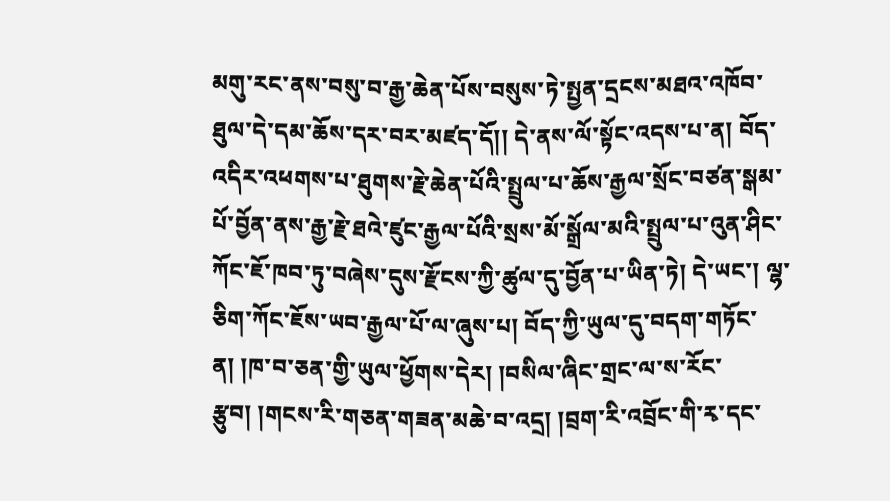མགུ་རང་ནས་བསུ་བ་རྒྱ་ཆེན་པོས་བསུས་ཏེ་སྤྱན་དྲངས་མཐའ་འཁོབ་ཐུལ་དེ་དམ་ཆོས་དར་བར་མཛད་དོ།། དེ་ནས་ལོ་སྟོང་འདས་པ་ན། བོད་འདིར་འཕགས་པ་ཐུགས་རྗེ་ཆེན་པོའི་སྤྲུལ་པ་ཆོས་རྒྱལ་སྲོང་བཙན་སྒམ་པོ་བྱོན་ནས་རྒྱ་རྗེ་ཐའེ་ཛུང་རྒྱལ་པོའི་སྲས་མོ་སྒྲོལ་མའི་སྤྲུལ་པ་འུན་ཤིང་ཀོང་ཇོ་ཁབ་ཏུ་བཞེས་དུས་རྫོངས་ཀྱི་ཚུལ་དུ་བྱོན་པ་ཡིན་ཏེ། དེ་ཡང་། ལྷ་ཅིག་ཀོང་ཇོས་ཡབ་རྒྱལ་པོ་ལ་ཞུས་པ། བོད་ཀྱི་ཡུལ་དུ་བདག་གཏོང་ན། །ཁ་བ་ཅན་གྱི་ཡུལ་ཕྱོགས་དེར། །བསིལ་ཞིང་གྲང་ལ་ས་རོང་རྩུབ། །གངས་རི་གཅན་གཟན་མཆེ་བ་འདྲ། །བྲག་རི་འབྲོང་གི་རྭ་དང་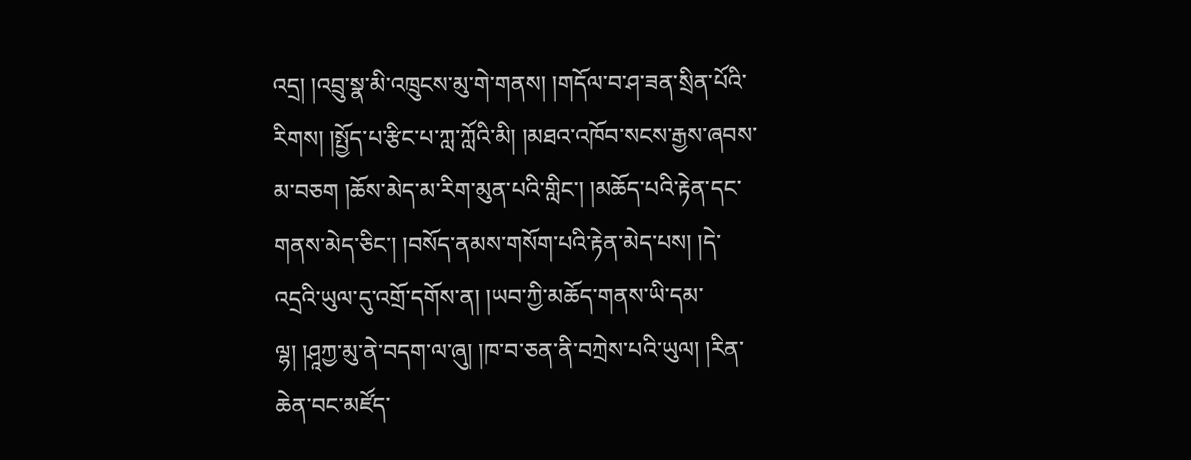འདྲ། །འབྲུ་སྣ་མི་འཁྲུངས་མུ་གེ་གནས། །གདོལ་བ་ཤ་ཟན་སྲིན་པོའི་རིགས། །སྤྱོད་པ་རྩིང་པ་ཀླ་ཀློའི་མི། །མཐའ་འཁོབ་སངས་རྒྱས་ཞབས་མ་བཅག །ཆོས་མེད་མ་རིག་མུན་པའི་གླིང་། །མཆོད་པའི་རྟེན་དང་གནས་མེད་ཅིང་། །བསོད་ནམས་གསོག་པའི་རྟེན་མེད་པས། །དེ་འདྲའི་ཡུལ་དུ་འགྲོ་དགོས་ན། །ཡབ་ཀྱི་མཆོད་གནས་ཡི་དམ་ལྷ། །ཤཱཀྱ་མུ་ནེ་བདག་ལ་ཞུ། །ཁ་བ་ཅན་ནི་བཀྲེས་པའི་ཡུལ། །རིན་ཆེན་བང་མཛོད་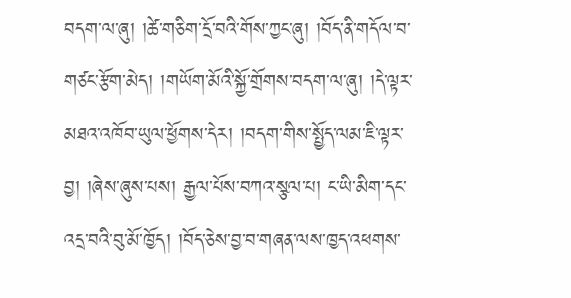བདག་ལ་ཞུ། །ཚེ་གཅིག་དྲོ་བའི་གོས་ཀྱང་ཞུ། །བོད་ནི་གདོལ་བ་གཙང་རྩོག་མེད། །གཡོག་མོའི་སྐྱོ་གྲོགས་བདག་ལ་ཞུ། །དེ་ལྟར་མཐའ་འཁོབ་ཡུལ་ཕྱོགས་དེར། །བདག་གིས་སྤྱོད་ལམ་ཇི་ལྟར་བྱ། །ཞེས་ཞུས་པས། རྒྱལ་པོས་བཀའ་སྩལ་པ། ང་ཡི་མིག་དང་འདྲ་བའི་བུ་མོ་ཁྱོད། །བོད་ཅེས་བྱ་བ་གཞན་ལས་ཁྱད་འཕགས་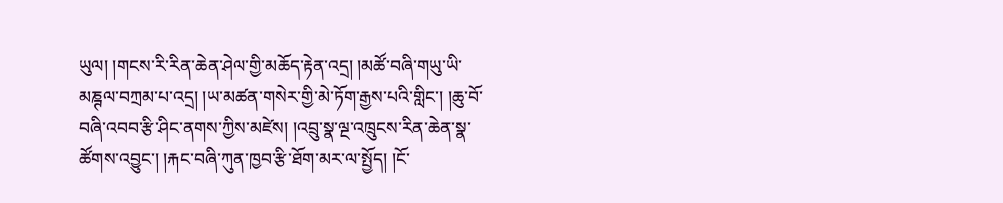ཡུལ། །གངས་རི་རིན་ཆེན་ཤེལ་གྱི་མཆོད་རྟེན་འདྲ། །མཚོ་བཞི་གཡུ་ཡི་མཎྚལ་བཀྲམ་པ་འདྲ། །ཡ་མཚན་གསེར་གྱི་མེ་ཏོག་རྒྱས་པའི་གླིང་། །ཆུ་བོ་བཞི་འབབ་རྩི་ཤིང་ནགས་ཀྱིས་མཛེས། །འབྲུ་སྣ་ལྔ་འཁྲུངས་རིན་ཆེན་སྣ་ཚོགས་འབྱུང་། །རྐང་བཞི་ཀུན་ཁྱབ་རྩི་ཐོག་མར་ལ་སྤྱོད། །ངོ་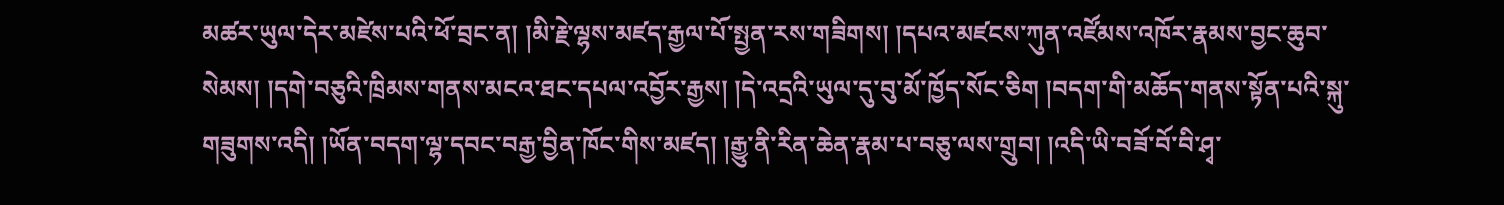མཚར་ཡུལ་དེར་མཛེས་པའི་ཕོ་བྲང་ན། །མི་རྗེ་ལྷས་མཛད་རྒྱལ་པོ་སྤྱན་རས་གཟིགས། །དཔའ་མཛངས་ཀུན་འཛོམས་འཁོར་རྣམས་བྱང་ཆུབ་སེམས། །དགེ་བཅུའི་ཁྲིམས་གནས་མངའ་ཐང་དཔལ་འབྱོར་རྒྱས། །དེ་འདྲའི་ཡུལ་དུ་བུ་མོ་ཁྱོད་སོང་ཅིག །བདག་གི་མཆོད་གནས་སྟོན་པའི་སྐུ་གཟུགས་འདི། །ཡོན་བདག་ལྷ་དབང་བརྒྱ་བྱིན་ཁོང་གིས་མཛད། །རྒྱུ་ནི་རིན་ཆེན་རྣམ་པ་བཅུ་ལས་གྲུབ། །འདི་ཡི་བཟོ་བོ་བི་ཤྭ་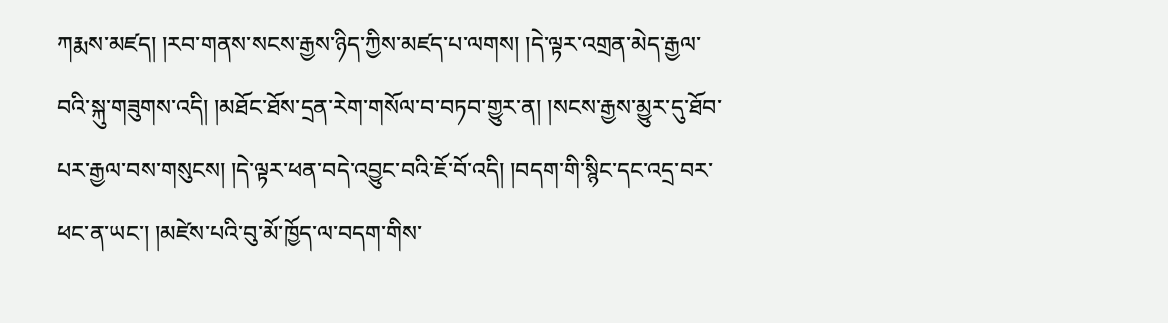ཀརྨས་མཛད། །རབ་གནས་སངས་རྒྱས་ཉིད་ཀྱིས་མཛད་པ་ལགས། །དེ་ལྟར་འགྲན་མེད་རྒྱལ་བའི་སྐུ་གཟུགས་འདི། །མཐོང་ཐོས་དྲན་རེག་གསོལ་བ་བཏབ་གྱུར་ན། །སངས་རྒྱས་མྱུར་དུ་ཐོབ་པར་རྒྱལ་བས་གསུངས། །དེ་ལྟར་ཕན་བདེ་འབྱུང་བའི་ཇོ་བོ་འདི། །བདག་གི་སྙིང་དང་འདྲ་བར་ཕང་ན་ཡང་། །མཛེས་པའི་བུ་མོ་ཁྱོད་ལ་བདག་གིས་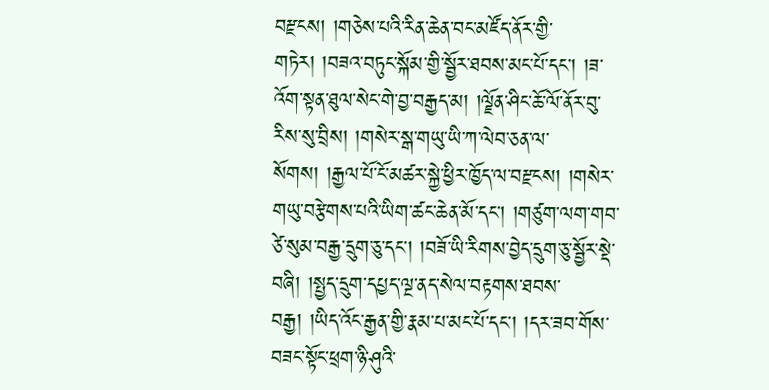བརྫངས། །གཅེས་པའི་རིན་ཆེན་བང་མཛོད་ནོར་གྱི་གཏེར། །བཟའ་བཏུང་སྐོམ་གྱི་སྦྱོར་ཐབས་མང་པོ་དང་། །ཟ་འོག་སྟན་ཐུལ་སེང་གེ་བྱ་བརྒྱད་མ། །ལྗོན་ཤིང་ཆོ་ལོ་ནོར་བུ་རིས་སུ་བྲིས། །གསེར་སྒ་གཡུ་ཡི་ཀ་ལེབ་ཅན་ལ་སོགས། །རྒྱལ་པོ་ངོ་མཚར་སྐྱེ་ཕྱིར་ཁྱོད་ལ་བརྫངས། །གསེར་གཡུ་བརྩེགས་པའི་ཡིག་ཚང་ཆེན་མོ་དང་། །གཙུག་ལག་གབ་ཙེ་སུམ་བརྒྱ་དྲུག་ཅུ་དང་། །བཟོ་ཡི་རིགས་བྱེད་དྲུག་ཅུ་སྦྱོར་སྡེ་བཞི། །སྤྱད་དྲུག་དཔྱད་ལྔ་ནད་སེལ་བརྟགས་ཐབས་བརྒྱ། །ཡིད་འོང་རྒྱན་གྱི་རྣམ་པ་མང་པོ་དང་། །དར་ཟབ་གོས་བཟང་སྟོང་ཕྲག་ཉི་ཤུའི་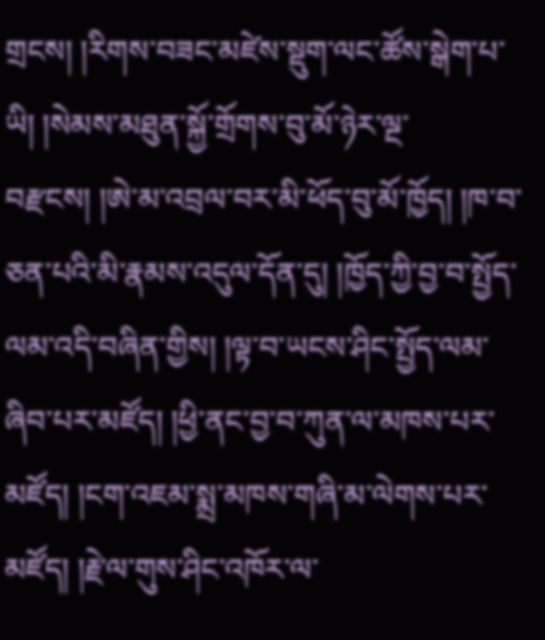གྲངས། །རིགས་བཟང་མཛེས་སྡུག་ལང་ཚོས་སྒེག་པ་ཡི། །སེམས་མཐུན་སྐྱོ་གྲོགས་བུ་མོ་ཉེར་ལྔ་བརྫངས། །ཨེ་མ་འབྲལ་བར་མི་ཕོད་བུ་མོ་ཁྱོད། །ཁ་བ་ཅན་པའི་མི་རྣམས་འདུལ་དོན་དུ། །ཁྱོད་ཀྱི་བྱ་བ་སྤྱོད་ལམ་འདི་བཞིན་གྱིས། །ལྟ་བ་ཡངས་ཤིང་སྤྱོད་ལམ་ཞིབ་པར་མཛོད། །ཕྱི་ནང་བྱ་བ་ཀུན་ལ་མཁས་པར་མཛོད། །ངག་འཇམ་སྨྲ་མཁས་གཞི་མ་ལེགས་པར་མཛོད། །རྗེ་ལ་གུས་ཤིང་འཁོར་ལ་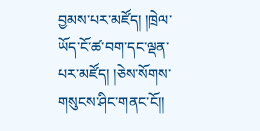བྱམས་པར་མཛོད། །ཁྲེལ་ཡོད་ངོ་ཚ་བག་དང་ལྡན་པར་མཛོད། །ཅེས་སོགས་གསུངས་ཤིང་གནང་ངོ།།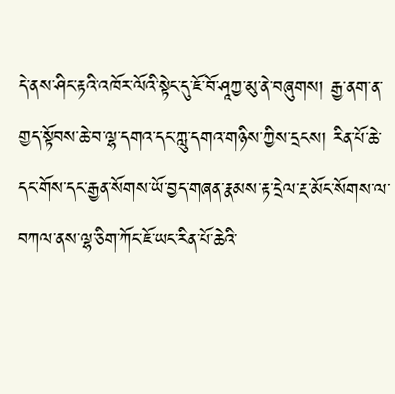དེ་ནས་ཤིང་རྟའི་འཁོར་ལོའི་སྟེང་དུ་ཇོ་བོ་ཤཱཀྱ་མུ་ནེ་བཞུགས། རྒྱ་ནག་ན་གྱད་སྟོབས་ཆེ་བ་ལྷ་དགའ་དང་ཀླུ་དགའ་གཉིས་ཀྱིས་དྲངས། རིན་པོ་ཆེ་དང་གོས་དང་རྒྱན་སོགས་ཡོ་བྱད་གཞན་རྣམས་རྟ་དྲེལ་རྔ་མོང་སོགས་ལ་བཀལ་ནས་ལྷ་ཅིག་ཀོང་ཇོ་ཡང་རིན་པོ་ཆེའི་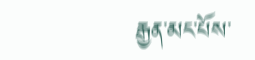རྒྱན་མང་པོས་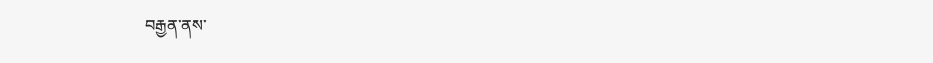བརྒྱན་ནས་